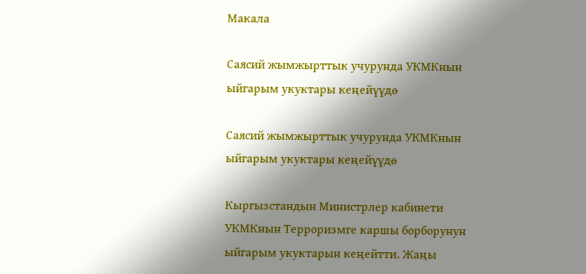Макала

Саясий жымжырттык учурунда УКМКнын ыйгарым укуктары кеңейүүдө

Саясий жымжырттык учурунда УКМКнын ыйгарым укуктары кеңейүүдө

Кыргызстандын Министрлер кабинети УКМКнын Терроризмге каршы борборунун ыйгарым укуктарын кеңейтти. Жаңы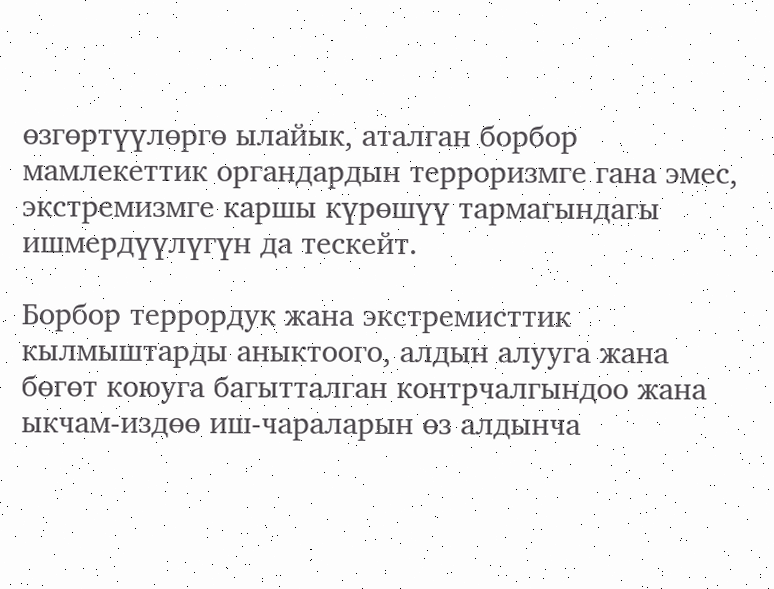өзгөртүүлөргө ылайык, аталган борбор мамлекеттик органдардын терроризмге гана эмес, экстремизмге каршы күрөшүү тармагындагы ишмердүүлүгүн да тескейт.

Борбор террордук жана экстремисттик кылмыштарды аныктоого, алдын алууга жана бөгөт коюуга багытталган контрчалгындоо жана ыкчам-издөө иш-чараларын өз алдынча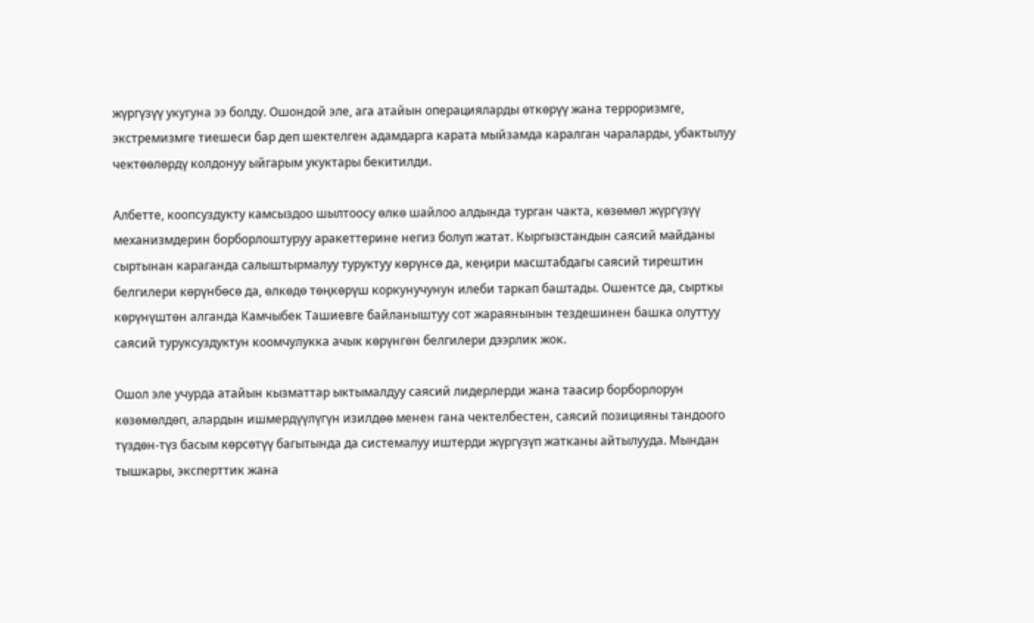жүргүзүү укугуна ээ болду. Ошондой эле, ага атайын операцияларды өткөрүү жана терроризмге, экстремизмге тиешеси бар деп шектелген адамдарга карата мыйзамда каралган чараларды, убактылуу чектөөлөрдү колдонуу ыйгарым укуктары бекитилди.

Албетте, коопсуздукту камсыздоо шылтоосу өлкө шайлоо алдында турган чакта, көзөмөл жүргүзүү механизмдерин борборлоштуруу аракеттерине негиз болуп жатат. Кыргызстандын саясий майданы сыртынан караганда салыштырмалуу туруктуу көрүнсө да, кеңири масштабдагы саясий тирештин белгилери көрүнбөсө да, өлкөдө төңкөрүш коркунучунун илеби таркап баштады. Ошентсе да, сырткы көрүнүштөн алганда Камчыбек Ташиевге байланыштуу сот жараянынын тездешинен башка олуттуу саясий туруксуздуктун коомчулукка ачык көрүнгөн белгилери дээрлик жок.

Ошол эле учурда атайын кызматтар ыктымалдуу саясий лидерлерди жана таасир борборлорун көзөмөлдөп, алардын ишмердүүлүгүн изилдөө менен гана чектелбестен, саясий позицияны тандоого түздөн-түз басым көрсөтүү багытында да системалуу иштерди жүргүзүп жатканы айтылууда. Мындан тышкары, эксперттик жана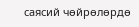саясий чөйрөлөрдө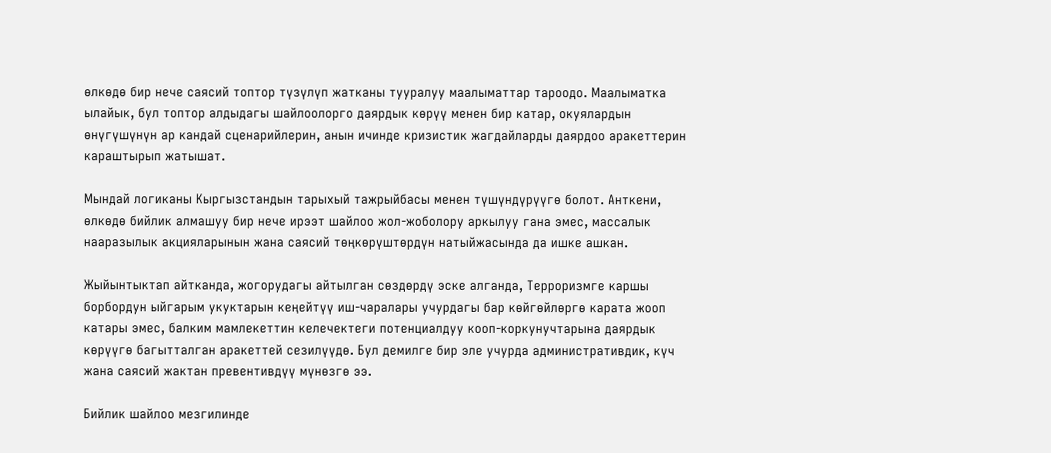өлкөдө бир нече саясий топтор түзүлүп жатканы тууралуу маалыматтар тароодо. Маалыматка ылайык, бул топтор алдыдагы шайлоолорго даярдык көрүү менен бир катар, окуялардын өнүгүшүнүн ар кандай сценарийлерин, анын ичинде кризистик жагдайларды даярдоо аракеттерин караштырып жатышат.

Мындай логиканы Кыргызстандын тарыхый тажрыйбасы менен түшүндүрүүгө болот. Анткени, өлкөдө бийлик алмашуу бир нече ирээт шайлоо жол-жоболору аркылуу гана эмес, массалык нааразылык акцияларынын жана саясий төңкөрүштөрдүн натыйжасында да ишке ашкан.

Жыйынтыктап айтканда, жогорудагы айтылган сөздөрдү эске алганда, Терроризмге каршы борбордун ыйгарым укуктарын кеңейтүү иш-чаралары учурдагы бар көйгөйлөргө карата жооп катары эмес, балким мамлекеттин келечектеги потенциалдуу кооп-коркунучтарына даярдык көрүүгө багытталган аракеттей сезилүүдө. Бул демилге бир эле учурда административдик, күч жана саясий жактан превентивдүү мүнөзгө ээ.

Бийлик шайлоо мезгилинде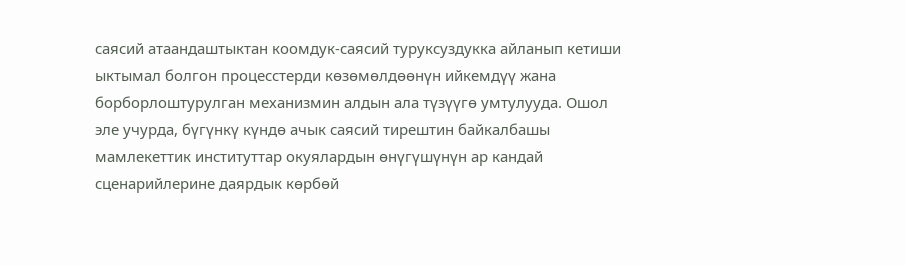саясий атаандаштыктан коомдук-саясий туруксуздукка айланып кетиши ыктымал болгон процесстерди көзөмөлдөөнүн ийкемдүү жана борборлоштурулган механизмин алдын ала түзүүгө умтулууда. Ошол эле учурда, бүгүнкү күндө ачык саясий тирештин байкалбашы мамлекеттик институттар окуялардын өнүгүшүнүн ар кандай сценарийлерине даярдык көрбөй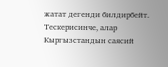жатат дегенди билдирбейт. Тескерисинче, алар Кыргызстандын саясий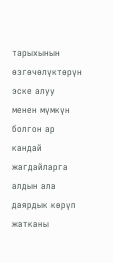тарыхынын өзгөчөлүктөрүн эске алуу менен мүмкүн болгон ар кандай жагдайларга алдын ала даярдык көрүп жатканы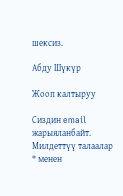шексиз.

Абду Шүкүр

Жооп калтыруу

Сиздин email жарыяланбайт. Милдеттүү талаалар * менен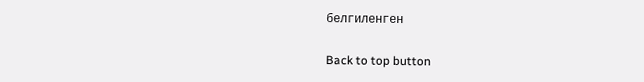белгиленген

Back to top button